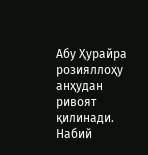Абу Ҳурайра розияллоҳу анҳудан ривоят қилинади. Набий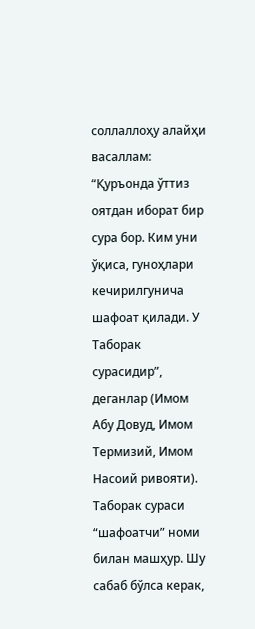соллаллоҳу алайҳи васаллам: “Қуръонда ўттиз оятдан иборат бир сура бор. Ким уни ўқиса, гуноҳлари кечирилгунича шафоат қилади. У Таборак сурасидир”, деганлар (Имом Абу Довуд, Имом Термизий, Имом Насоий ривояти).
Таборак сураси “шафоатчи” номи билан машҳур. Шу сабаб бўлса керак,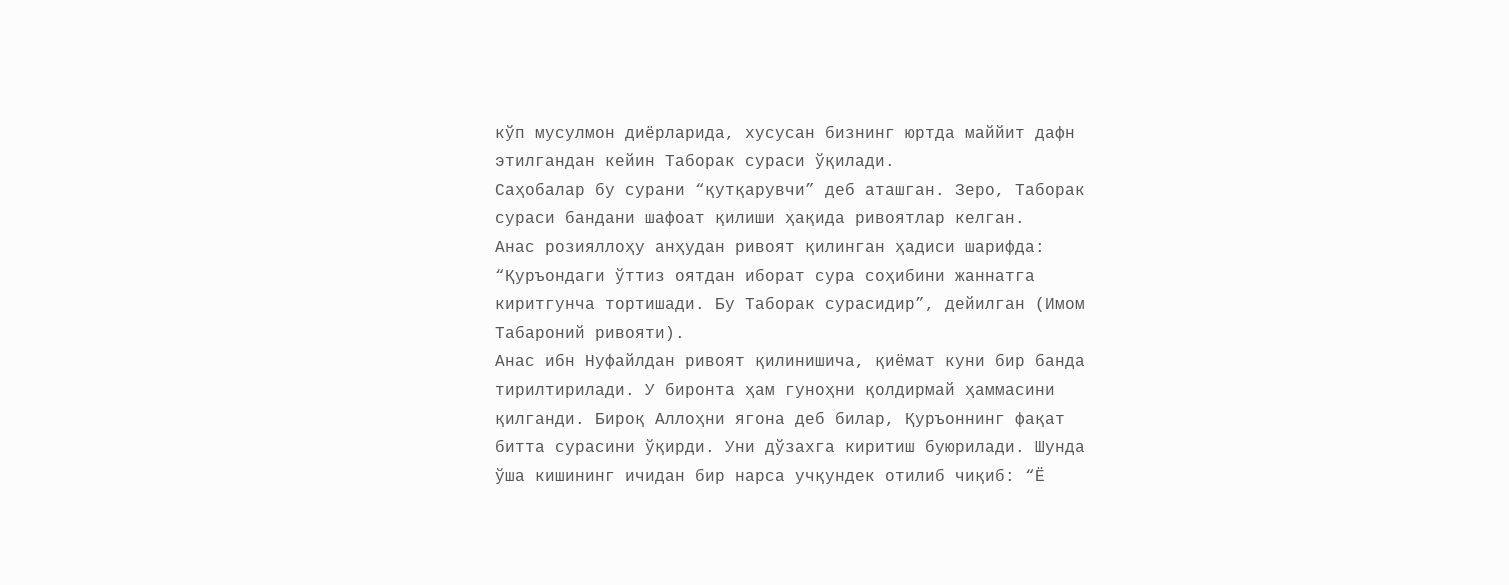кўп мусулмон диёрларида, хусусан бизнинг юртда маййит дафн этилгандан кейин Таборак сураси ўқилади.
Саҳобалар бу сурани “қутқарувчи” деб аташган. Зеро, Таборак сураси бандани шафоат қилиши ҳақида ривоятлар келган.
Анас розияллоҳу анҳудан ривоят қилинган ҳадиси шарифда: “Қуръондаги ўттиз оятдан иборат сура соҳибини жаннатга киритгунча тортишади. Бу Таборак сурасидир”, дейилган (Имом Табароний ривояти).
Анас ибн Нуфайлдан ривоят қилинишича, қиёмат куни бир банда тирилтирилади. У биронта ҳам гуноҳни қолдирмай ҳаммасини қилганди. Бироқ Аллоҳни ягона деб билар, Қуръоннинг фақат битта сурасини ўқирди. Уни дўзахга киритиш буюрилади. Шунда ўша кишининг ичидан бир нарса учқундек отилиб чиқиб: “Ё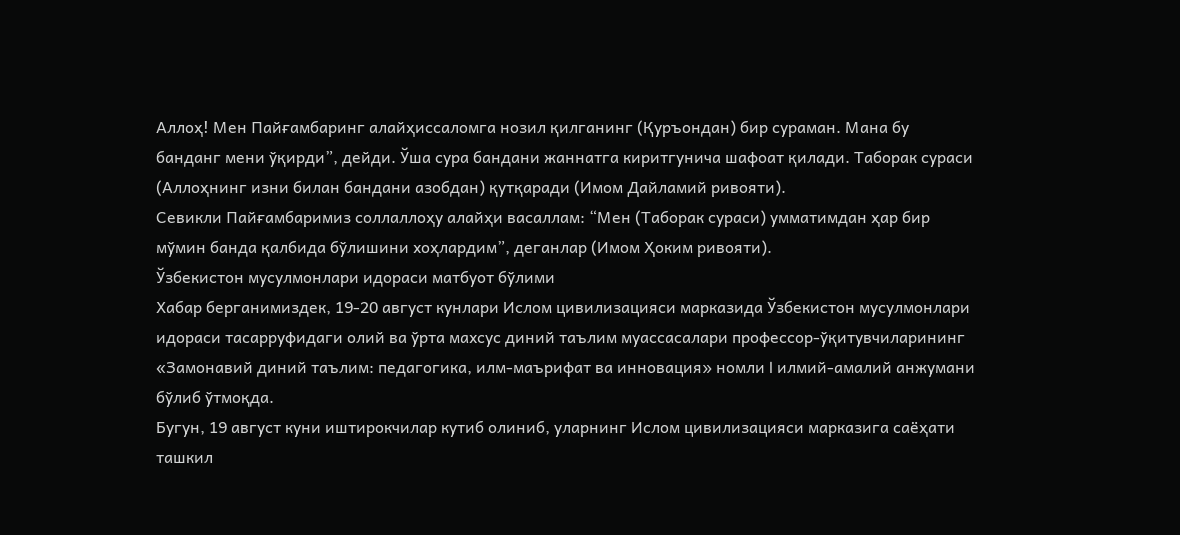Аллоҳ! Мен Пайғамбаринг алайҳиссаломга нозил қилганинг (Қуръондан) бир сураман. Мана бу банданг мени ўқирди”, дейди. Ўша сура бандани жаннатга киритгунича шафоат қилади. Таборак сураси (Аллоҳнинг изни билан бандани азобдан) қутқаради (Имом Дайламий ривояти).
Севикли Пайғамбаримиз соллаллоҳу алайҳи васаллам: “Мен (Таборак сураси) умматимдан ҳар бир мўмин банда қалбида бўлишини хоҳлардим”, деганлар (Имом Ҳоким ривояти).
Ўзбекистон мусулмонлари идораси матбуот бўлими
Хабар берганимиздек, 19-20 август кунлари Ислом цивилизацияси марказида Ўзбекистон мусулмонлари идораси тасарруфидаги олий ва ўрта махсус диний таълим муассасалари профессор-ўқитувчиларининг «Замонавий диний таълим: педагогика, илм-маърифат ва инновация» номли I илмий-амалий анжумани бўлиб ўтмоқда.
Бугун, 19 август куни иштирокчилар кутиб олиниб, уларнинг Ислом цивилизацияси марказига саёҳати ташкил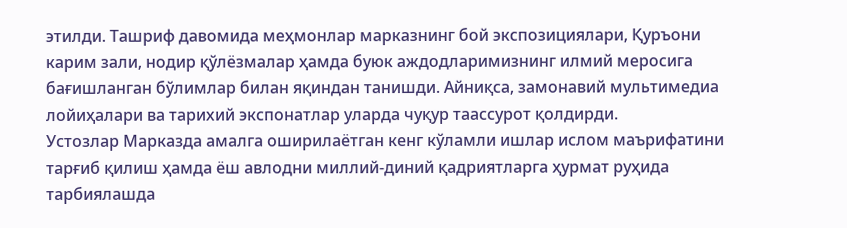этилди. Ташриф давомида меҳмонлар марказнинг бой экспозициялари, Қуръони карим зали, нодир қўлёзмалар ҳамда буюк аждодларимизнинг илмий меросига бағишланган бўлимлар билан яқиндан танишди. Айниқса, замонавий мультимедиа лойиҳалари ва тарихий экспонатлар уларда чуқур таассурот қолдирди.
Устозлар Марказда амалга оширилаётган кенг кўламли ишлар ислом маърифатини тарғиб қилиш ҳамда ёш авлодни миллий-диний қадриятларга ҳурмат руҳида тарбиялашда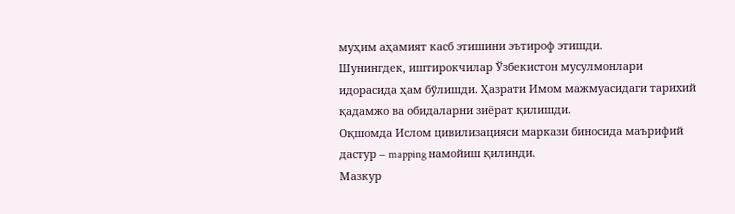муҳим аҳамият касб этишини эътироф этишди.
Шунингдек, иштирокчилар Ўзбекистон мусулмонлари идорасида ҳам бўлишди. Ҳазрати Имом мажмуасидаги тарихий қадамжо ва обидаларни зиёрат қилишди.
Оқшомда Ислом цивилизацияси маркази биносида маърифий дастур – mapping намойиш қилинди.
Мазкур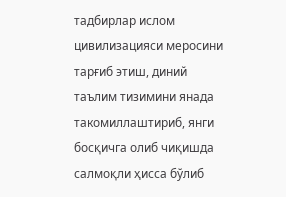тадбирлар ислом цивилизацияси меросини тарғиб этиш, диний таълим тизимини янада такомиллаштириб, янги босқичга олиб чиқишда салмоқли ҳисса бўлиб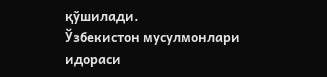қўшилади.
Ўзбекистон мусулмонлари идораси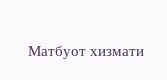Матбуот хизмати